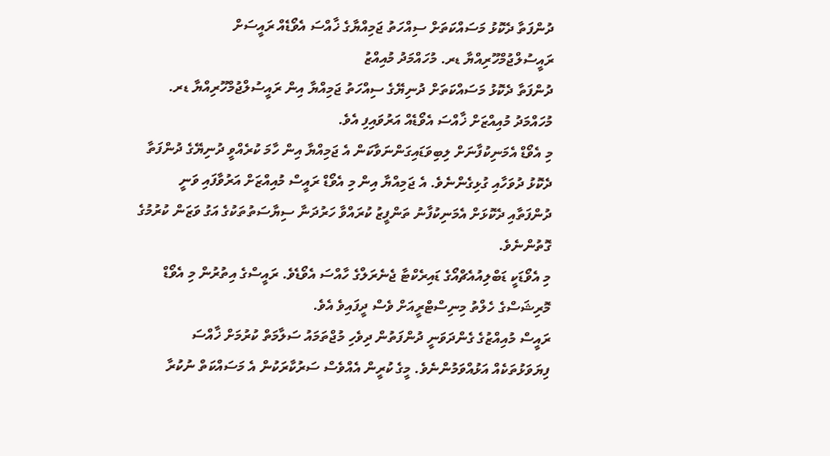ދުންފަތާ ދެކޮޅު މަސައްކަތަށް ސިއްހަތު ޖަމިއްޔާގެ ޚާއްސަ އެވޯޑެއް ރައީސަށް
ރައީސުލްޖުމްހޫރިއްޔާ ޑރ. މުހައްމަދު މުއިއްޒު
ދުންފަތާ ދެކޮޅު މަސައްކަތަށް ދުނިޔޭގެ ސިއްހަތު ޖަމިއްޔާ އިން ރައީސުލްޖުމްހޫރިއްޔާ ޑރ. މުހައްމަދު މުއިއްޒަށް ޚާއްސަ އެވޯޑެއް އަރުވައިފި އެވެ.
މި އެވޯޑް އެމަނިކުފާނަށް ލިބިވަޑައިގަންނަވާކަން އެ ޖަމިއްޔާ އިން ހާމަ ކުރެއްވީ ދުނިޔޭގެ ދުންފަތާ ދެކޮޅު ދުވަހާއި ގުޅިގެންނެވެ. އެ ޖަމިއްޔާ އިން މި އެވޯޑް ރައީސް މުއިއްޒަށް އަރުވާފައި ވަނީ ދުންފަތާއި ދެކޮޅަށް އެމަނިކުފާނު ތަންފީޒު ކުރައްވާ ހަރުދަނާ ސިޔާސަތުތަކުގެ އަގު ވަޒަން ކުރުމުގެ ގޮތުންނެވެ.
މި އެވޯޑަކީ ޑަބްލިއުއެޗްއޯގެ ޑައިރެކްޓާ ޖެނެރަލްގެ ހާއްސަ އެވޯޑެވެ. ރައީސްގެ އިތުރުން މި އެވޯޑް މޮރިޝަސްގެ ހެލްތު މިނިސްޓްރީއަށް ވެސް ދީފައިވެ އެވެ.
ރައީސް މުއިއްޒުގެ ގެންދަވަނީ ދުންފަތުން ދިވެހި މުޖްތަމައު ސަލާމަތް ކުރުމަށް ޚާއްސަ ފިޔަވަޅުތަކެއް އަޅުއްވަމުންނެވެ. މީގެ ކުރީން އެއްވެސް ސަރުކާރަކުން އެ މަސައްކަތް ނުކުރާ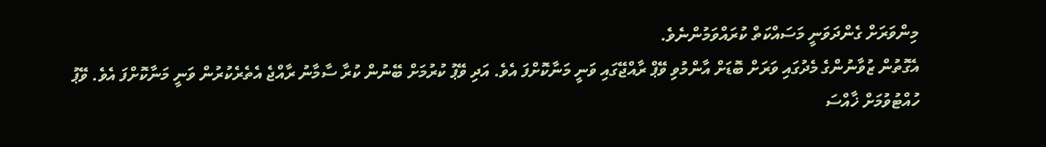މިންވަރަށް ގެންދަވަނީ މަސައްކަތް ކުރައްވަމުންނެވެ.
އެގޮތުން ޒުވާނުންގެ މެދުގައި ވަރަށް ބޮޑަށް އާންމުވި ވޭޕް ރާއްޖޭގައި ވަނީ މަނާކޮށްފަ އެވެ. އަދި ވޭޕު ކުރުމަށް ބޭނުން ކުރާ ސާމާނު ރާއްޖެ އެތެރެކުރުން ވަނީ މަނާކޮށްފަ އެވެ. ވޭޕު ހުއްޓުވުމަށް ޚާއްސަ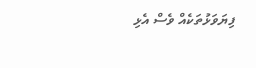ފިޔަވަޅުތަކެއް ވެސް އެޅި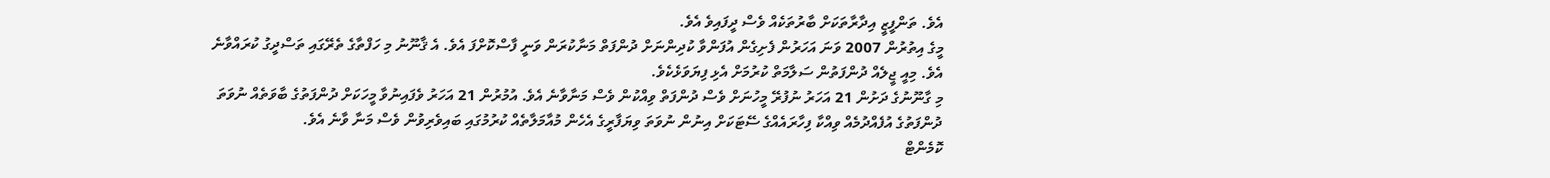އެވެ. ތަންފީޒީ އިދާރާތަކަށް ބާރުތަކެއް ވެސް ދީފައިވެ އެވެ.
މީގެ އިތުރުން 2007 ވަނަ އަހަރުން ފެށިގެން އުފަންވާ ކުދިންނަށް ދުންފަތް މަނާކުރަން ވަނީ ފާސްކޮށްފަ އެވެ. އެ ޤާނޫނު މި ހަފްތާގެ ތެރޭގައި ތަސްދީގު ކުރައްވާނެ އެވެ. މިއީ ޖީލެއް ދުންފަތުން ސަލާމަތް ކުރުމަށް އެޅި ފިޔަވަޅެކެވެ.
މި ގާނޫނުގެ ދަށުން 21 އަހަރު ނުފުރޭ މީހުނަށް ވެސް ދުންފަތް ވިއްކުން ވެސް މަނާވާނެ އެވެ. އުމުރުން 21 އަހަރު ވެފައިނުވާ މީހަކަށް ދުންފަތުގެ ބާވަތެއް ނުވަތަ ދުންފަތުގެ އުފެއްދުމެއް ވިއްކާ ފިހާރައެއްގެ ސޭޓަކަށް އިނުން ނުވަތަ ވިޔަފާރީގެ އެހެން މުއާމަލާތެއް ކުރުމުގައި ބައިވެރިވުން ވެސް މަނާ ވާނެ އެވެ.
ކޮމެންޓް